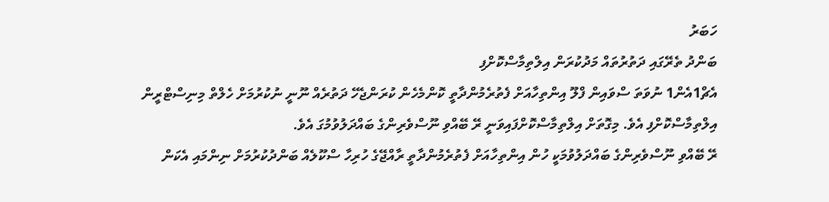ހަބަރު
ބަންދު ތެރޭގައި ދަތުރުތައް މަދުކުރަން އިލްތިމާސްކޮށްފި
އެޗް1އެން1 ނުވަތަ ސްވައިން ފްލޫ އިންތިހާއަށް ފެތުރެމުންދާތީ ކޮންމެހެން ކުރަންޖެހޭ ދަތުރެއް ނޫނީ ނުކުރުމަށް ހެލްތް މިނިސްޓްރީން އިލްތިމާސްކޮށްފި އެވެ. މިގޮތަށް އިލްތިމާސްކޮށްފައިވަނީ ރޭ ބޭއްވި ނޫސްވެރިންގެ ބައްދަލުވުމުގަ އެވެ.
ރޭ ބޭއްވި ނޫސްވެރިންގެ ބައްދަލުވުމަކީ ހުން އިންތިހާއަށް ފެތުރެމުންދާތީ ރާއްޖޭގެ ހުރިހާ ސްކޫލެއް ބަންދުކުރުމަށް ނިންމައި އެކަން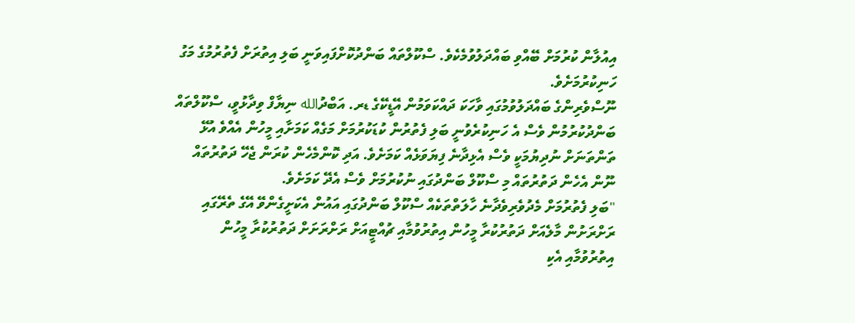އިއުލާން ކުރުމަށް ބޭއްވި ބައްދަލުވުމެކެވެ. ސްކޫލްތައް ބަންދުކޮށްފައިވަނީ ބަލި އިތުރަށް ފެތުރުމުގެ މަގު ހަނިކުރުމަށެވެ.
ނޫސްވެރިންގެ ބައްދަލުވުމުގައި ވާހަކަ ދައްކަވަމުން އޭޑީކޭގެ ޑރ. އަބްދުالله ނިޔާފް ވިދާޅުވީ، ސްކޫލްތައް ބަންދުކުރުމުން ވެސް އެ ހަނިކުރެވުނީ ބަލި ފެތުރުން ކުޑަކުރުމަށް މަގެއް ކަމަށާއި މީހުން އެއްވެ އުޅޭ ތަންތަނަށް ނުދިޔުމަކީ ވެސް އެޅިދާނެ ފިޔަވަޅެއް ކަމަށެވެ. އަދި ކޮންމެހެން ކުރަން ޖެހޭ ދަތުރުތައް ނޫން އެހެން ދަތުރުތައް މި ސްކޫލް ބަންދުގައި ނުކުރުމަށް ވެސް އެދޭ ކަމަށެވެ.
"ބަލި ފެތުރުމަށް މެދުވެރިވެދާނެ ހާލަތްތަކެއް ސްކޫލް ބަންދުގައި އައުން އެކަށީގެންވޭ އޭގެ ތެރޭގައި ރަށްރަށުން މާލެއަށް ދަތުރުކުރާ މީހުން އިތުރުވުމާއި ޗުއްޓީއަށް ރަށްރަށަށް ދަތުރުކުރާ މީހުން އިތުރުވުމާއި އެކި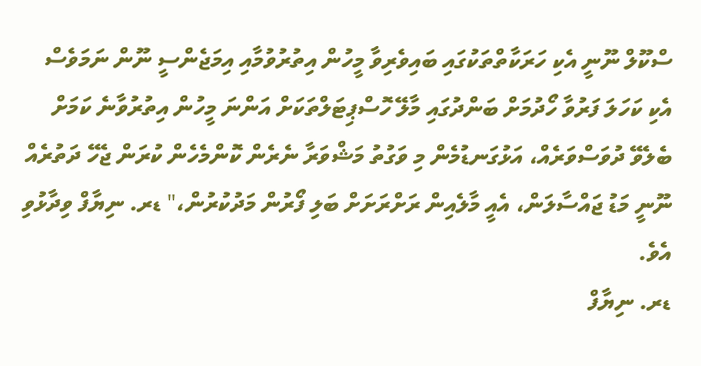ސްކޫލް ނޫނީ އެކި ހަރަކާތްތަކުގައި ބައިވެރިވާ މީހުން އިތުރުވުމާއި އިމަޖެންސީ ނޫން ނަމަވެސް އެކި ކަހަލަ ފަރުވާ ހޯދުމަށް ބަންދުގައި މާލޭ ހޮސްޕިޓަލްތަކަށް އަންނަ މީހުން އިތުރުވާނެ ކަމަށް ބެލެވޭ ދުވަސްވަރެއް، އަޅުގަނޑުމެން މި ވަގުތު މަޝްވަރާ ނެރެން ކޮންމެހެން ކުރަން ޖެހޭ ދަތުރެއް ނޫނީ މަޑު ޖައްސާލަން، އެއީ މާލެއިން ރަށްރަށަށް ބަލި ފޯރުން މަދުކުރުން،" ޑރ. ނިޔާފް ވިދާޅުވި އެވެ.
ޑރ. ނިޔާފް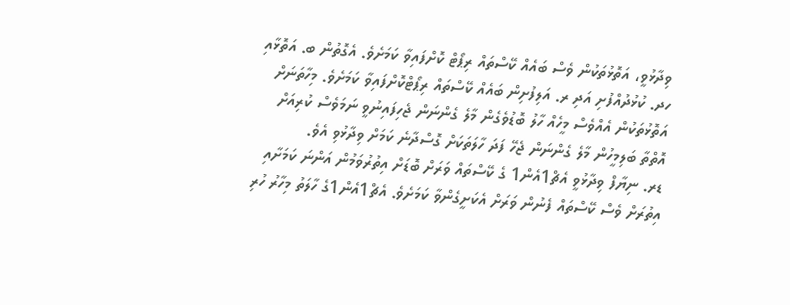ވިދާޅުވީ، އަތޮޅުތަކުން ވެސް ބައެއް ކޭސްތައް ރިޕޯޓް ކޮށްފައިވާ ކަމަށެވެ. އެގޮތުން ބ. އަތޮޅާއި ހދ. ކުޅުދުއްފުށި އަދި ރ. އަލިފުށިން ބައެއް ކޭސްތައް ރިޕޯޓްކޮށްފައިވާ ކަމަށެވެ. މިހާތަނަށް އަތޮޅުތަކުން އެއްވެސް މީހެއް ހާލު ބޮޑުވެގެން މާލެ ގެންނަން ޖެހިފައިނުވީ ނަމަވެސް ކުރިއަށް އޮތްތާ ބަލިމީހުން މާލެ ގެންނަން ޖެހޭ ފަދަ ހާލަތަކަށް ގޮސްދާނެ ކަމަށް ވިދާޅުވި އެވެ.
ޑރ. ނިޔާފް ވިދާޅުވީ އެޗް1އެން1 ގެ ކޭސްތައް ވަރަށް ބޮޑަށް އިތުރުވަމުން އަންނަ ކަމަށާއި އިތުރަށް ވެސް ކޭސްތައް ފެނުން ވަރަށް އެކަށީގެންވާ ކަމަށެވެ. އެޗް1އެން1ގެ ހާލަތު މިހާރު ހުރި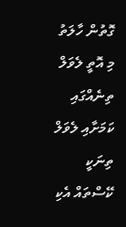ގޮތުން ހާލަތު މި އޮތީ ލެވަލް ތިނެއްގައި ކަމަށާއި ލެވަލް ތިނަކީ ކޭސްތައް އެކި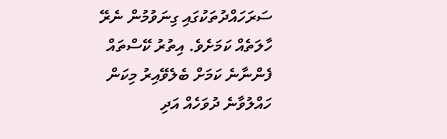ސަރަހައްދުތަކުގައި ގިނަވުމުން ނެރޭ ހާލަތެއް ކަމަށެވެ. އިތުރު ކޭސްތައް ފެންނާނެ ކަމަށް ބެލެވޭއިރު މިކަން ހައްލުވާނެ ދުވަހެއް އަދި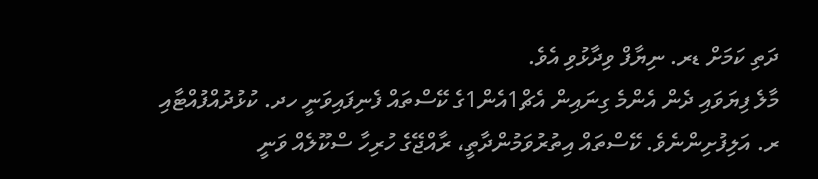ދަތި ކަމަށް ޑރ. ނިޔާފް ވިދާޅުވި އެވެ.
މާލެ ފިޔަވައި ދެން އެންމެ ގިނައިން އެޗް1އެން1ގެ ކޭސްތައް ފެނިފައިވަނީ ހދ. ކުޅުދުއްފުއްޓާއި ރ. އަލިފުށިންނެވެ. ކޭސްތައް އިތުރުވަމުންދާތީ، ރާއްޖޭގެ ހުރިހާ ސްކޫލެއް ވަނީ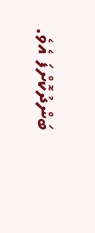ބަންދުކޮށްފަ އެވެ.